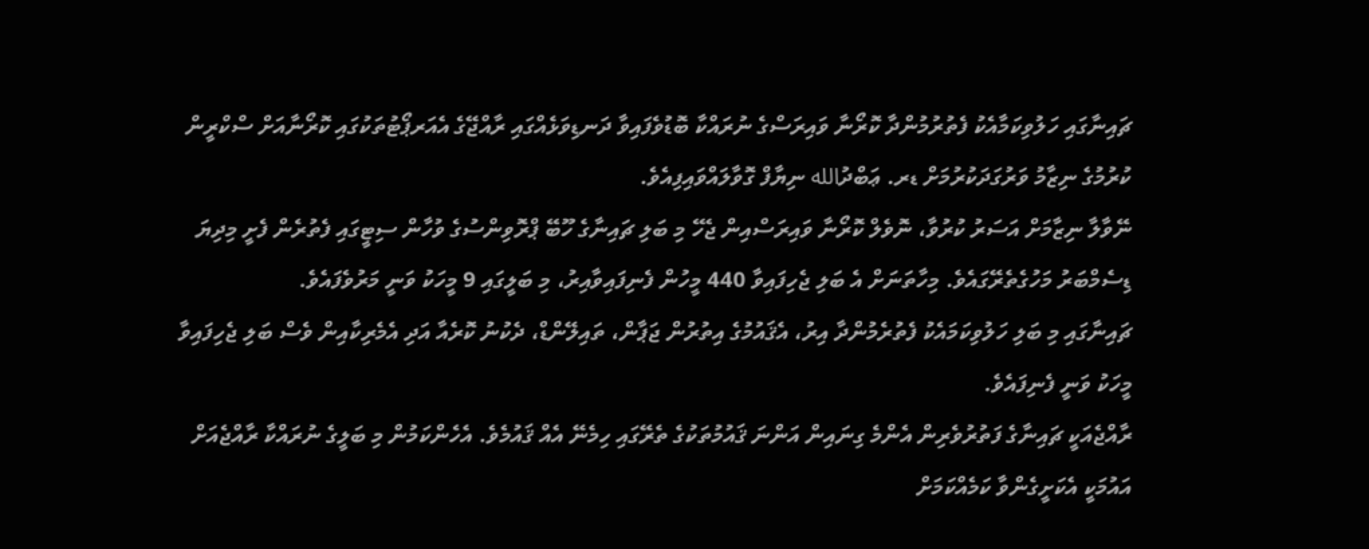ޗައިނާގައި ހަލުވިކަމާއެކު ފެތުރުމުންދާ ކޮރޯނާ ވައިރަސްގެ ނުރައްކާ ބޮޑުވެފައިވާ ދަނޑިވަޅެއްގައި ރާއްޖޭގެ އެއަރޕޯޓުތަކުގައި ކޮރޯނާއަށް ސްކްރީން ކުރުމުގެ ނިޒާމު ވަރުގަދަކުރުމަށް ޑރ. ޢަބްދުالله ނިޔާފް ގޮވާލައްވައިފިއެވެ.
ނޭވާލާ ނިޒާމަށް އަސަރު ކުރުވާ، ނޮވެލް ކޮރޯނާ ވައިރަސްއިން ޖެހޭ މި ބަލި ޗައިނާގެ ހޫބޭ ޕްރޮވިންސުގެ ވުހާން ސިޓީގައި ފެތުރެން ފެށީ މިދިޔަ ޑިސެމްބަރު މަހުގެތެރޭގައެވެ. މިހާތަނަށް އެ ބަލި ޖެހިފައިވާ 440 މީހުން ފެނިފައިވާއިރު، މި ބަލީގައި 9 މީހަކު ވަނީ މަރުވެފައެވެ.
ޗައިނާގައި މި ބަލި ހަލުވިކަމައެކު ފެތުރެމުންދާ އިރު، އެޤައުމުގެ އިތުރުން ޖަޕާން، ތައިލޭންޑް، ދެކުނު ކޮރެއާ އަދި އެމެރިކާއިން ވެސް ބަލި ޖެހިފައިވާ މީހަކު ވަނީ ފެނިފައެވެ.
ރާއްޖެއަކީ ޗައިނާގެ ފަތުރުވެރިން އެންމެ ގިނައިން އަންނަ ޤައުމުތަކުގެ ތެރޭގައި ހިމެނޭ އެއް ޤައުމެވެ. އެހެންކަމުން މި ބަލީގެ ނުރައްކާ ރާއްޖެއަށް އައުމަކީ އެކަށީގެންވާ ކަމެއްކަމަށް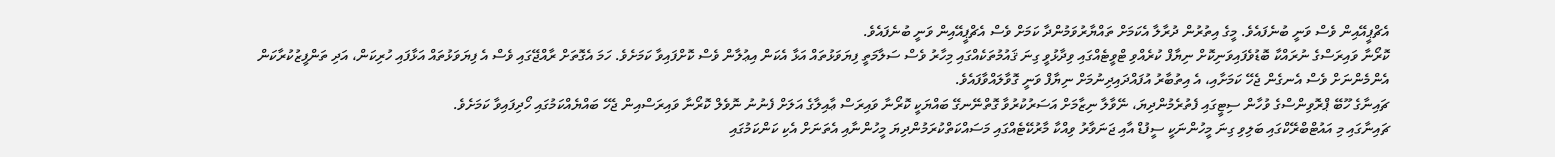އެޗްޕީއޭއިން ވެސް ވަނީ ބުނެފައެވެ. މީގެ އިތުރުން ދުރާލާ އެކަމަށް ތައްޔާރުވަމުންދާ ކަމަށް ވެސް އެޗްޕީއޭއިން ވަނީ ބުނެފައެވެ.
ކޮރޯނާ ވައިރަސްގެ ނުރައްކާ ބޮޑުވެފައިވަނިކޮށް ނިޔާފް ކުރެއްވި ޓްވީޓެއްގައި ވިދާޅުވީ ގިނަ ޤައުމުތަކެއްގައި މިހާރު ވެސް ސަލާމަތީ ފިޔަވަޅުތައް އަޅާ އެކަން އިޢުލާން ވެސް ކޮށްފައިވާ ކަމަށެވެ. ހަމަ އެގޮތަށް ރާއްޖޭގައި ވެސް އެ ފިޔަވަޅުތައް އަޅާފައި ހުރިކަން، އަދި ތަންފީޒުކުރާކަން އެންމެންނަށް ވެސް އެނގެން ޖެހޭ ކަމަށާއި، އެ އިތުބާރު އުފައްދައިދިނުމަށް ނިޔާފް ވަނީ ގޮވާލައްވާފައެވެ.
ޗައިނާގެ ހޫބޭ ޕްރޮވިންސްގެ ވުހާން ސިޓީގައި ފެތުރެމުންދިޔަ، ނޭވާލާ ނިޒާމަށް އަސަރުކުރުވާ ގޮތްނޭނގޭ ބައްޔަކީ ކޮރޯނާ ވައިރަސް ޢާއިލާގެ އަލަށް ފެނުނު ނޮވެލް ކޮރޯނާ ވައިރަސްއިން ޖެހޭ ބައްޔެއްކަމުގައި ހޯދިފައިވާ ކަމަށެވެ.
ޗައިނާގައި މި އައުޓްބްރޭކްގައި ބަލިވި ގިނަ މީހުންނަކީ ސީފުޑް އާއި ޖަނަވާރު ވިއްކާ މާރުކޭޓެއްގައި މަސައްކަތްކުރަމުންދިޔަ މީހުންނާއި އެތަނަށް އެކި ކަންކަމުގައި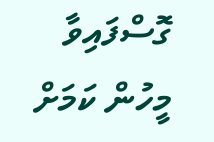ގޮސްފައިވާ މީހުން ކަމަށް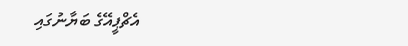އެޗްޕީއޭގެ ބަޔާނުގައި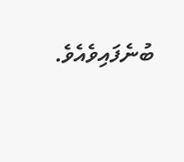ބުނެފައިވެއެވެ.